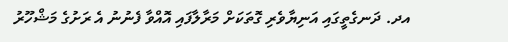އދ. ދަނގެތީގައި އަނިޔާވެރި ގޮތަކަށް މަރާލާފައި އޮއްވާ ފެނުނު އެ ރަށުގެ މަޝްހޫރު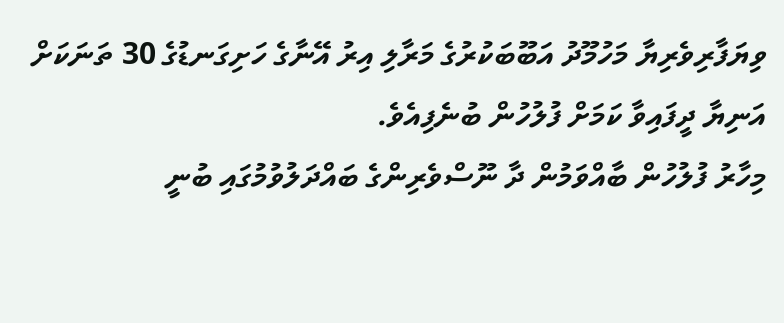ވިޔަފާރިވެރިޔާ މަހުމޫދު އަބޫބަކުރުގެ މަރާލި އިރު އޭނާގެ ހަށިގަނޑުގެ 30 ތަނަކަށް އަނިޔާ ދީފައިވާ ކަމަށް ފުލުހުން ބުނެފިއެވެ.
މިހާރު ފުލުހުން ބާއްވަމުން ދާ ނޫސްވެރިންގެ ބައްދަލުވުމުގައި ބުނީ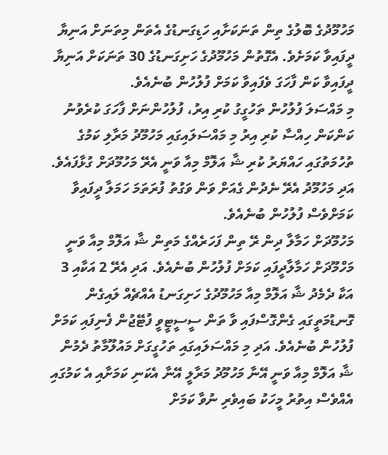މަހުމޫދުގެ ބޮލުގެ ތިން ތަނަކަށާއި ހަޑިގަނޑުގެ އެތަން މިތަނަށް އަނިޔާ ދީފައިވާ ކަމަށެވެ. އެގޮތުން މަހުމޫދުގެ ހަށިގަނޑުގެ 30 ތަނަކަށް އަނިޔާ ދީފައިވާ ކަން ފާހަގަ ވެފައިވާ ކަމަށް ފުލުހުން ބުނެއެވެ.
މި މައްސަލަ ފުލުހުން ތަހުގީގު ކުރި އިރު، ފުލުހުންނަށް ފާހަގަ ކުރެވުނު ކަންކަން ހިއްސާ ކުރި އިރު މި މައްސަލައިގައި މަހުމޫދު މަރާލި ކަމުގެ ތުހުމަތުގައި ހައްޔަރު ކުރި ޝާ އަލޮމް މިއާ ވަނީ އެރޭ މަހުމޫދަށް ގުޅާފައެވެ. އަދި މަހުމޫދު އެރޭ ނެދުން ގެއަށް ވަން ވަގުތު ފުރަތަމަ ހަމަލާ ދީފައިވާ ކަމަށްވެސް ފުލުހުން ބުނެއެވެ.
މަހުމޫދަށް ހަމާލާ ދިން ރޭ ތިން ފަހަރެއްގެ މަތިން ޝާ އަލޮމް މިއާ ވަނީ މަހްމޫދަށް ހަމާލާދީފައި ކަމަށް ފުލުހުން ބުނެއެވެ. އަދި އެރޭ 2 އަކާއި 3 އަކާ ދެމެދު ޝާ އަލޮމް މިއާ މަހުމޫދުގެ ހަށިގަނޑު އެއްޗެއް ލައިގެން ގޮނޑުމަތީގައި ގެންގޮސްފައި ވާ ތަން ސީސީޓީވީ ފުޓޭޖުން ފެނިފައި ކަމަށް ފުލުހުން ބުނެއެވެ. އަދި މި މައްސަލައިގައި ތަހުގީގަށް މައުލޫމާތު ދެމުން ޝާ އަލޮމް މިއާ ވަނީ އޭނާ މަހުމޫދު މަރާލީ އޭނާ އެކަނި ކަމަށާއި އެ ކަމުގައި އެއްވެސް އިތުރު މީހަކު ބައިވެރި ނުވާ ކަމަށް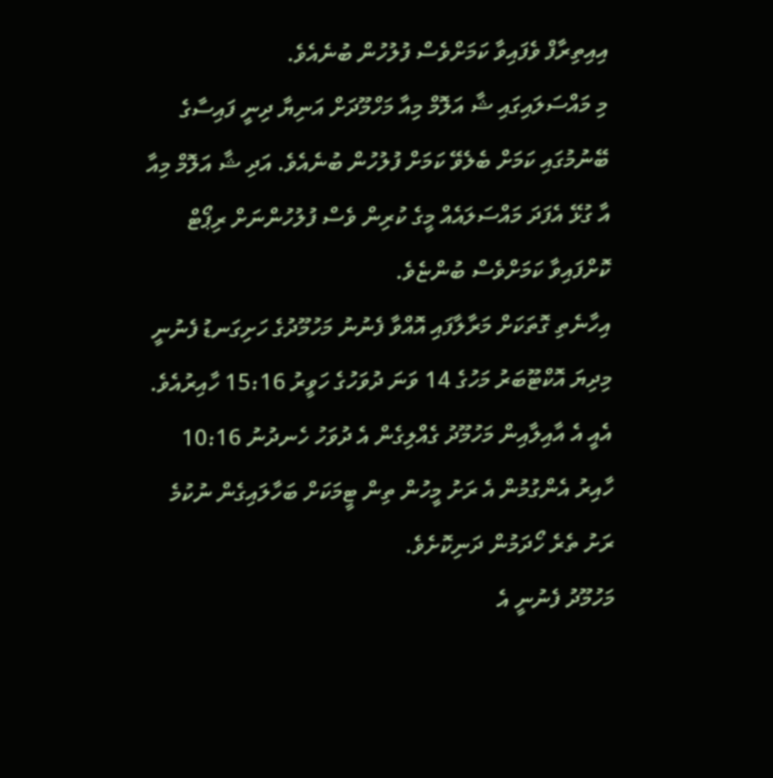އިއިތިރާފް ވެފައިވާ ކަމަށްވެސް ފުލުހުން ބުނެއެވެ.
މި މައްސަލައިގައި ޝާ އަލޮމް މިއާ މަހްމޫދަށް އަނިޔާ ދިނީ ފައިސާގެ ބޭނުމުގައި ކަމަށް ބެލެވޭ ކަމަށް ފުލުހުން ބުނެއެވެ. އަދި ޝާ އަލޮމް މިއާ އާ ގުޅޭ އެފަދަ މައްސަލައެއް މީގެ ކުރިން ވެސް ފުލުހުންނަށް ރިޕޯޓް ކޮށްފައިވާ ކަމަށްވެސް ބުންޏެވެ.
އިހާނެތި ގޮތަކަށް މަރާލާފައި އޮއްވާ ފެނުނު މަހުމޫދުގެ ހަށިގަނޑު ފެނުނީ މިދިޔަ އޮކްޓޫބަރު މަހުގެ 14 ވަނަ ދުވަހުގެ ހަވީރު 15:16 ހާއިރުއެވެ. އެއީ އެ އާއިލާއިން މަހުމޫދު ގެއްލިގެން އެ ދުވަހު ހެނދުނު 10:16 ހާއިރު އެންގުމުން އެ ރަށު މީހުން ތިން ޓީމަކަށް ބަހާލައިގެން ނުކުމެ ރަށު ތެރެ ހޯދަމުން ދަނިކޮށެވެ.
މަހުމޫދު ފެނުނީ އެ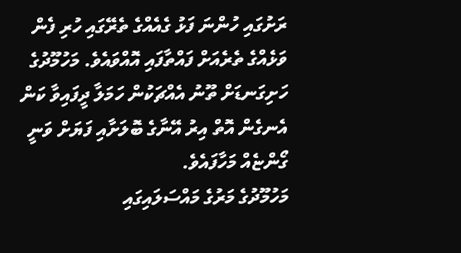ރަށުގައި ހުންނަ ފަޅު ގެއެއްގެ ތެރޭގައި ހުރި ފެން ވަޅެއްގެ ތެރެއަށް ފައްތާފައި އޮއްވައެވެ. މަހުމޫދުގެ ހަށިގަނޑަށް ތޫނު އެއްޗަކުން ހަމަލާ ދީފައިވާ ކަން އެނގެން އޮތް އިރު އޭނާގެ ބޮލަށާއި ފަޔަށް ވަނީ ގޯންޏެއް މަހާފައެވެ.
މަހުމޫދުގެ މަރުގެ މައްސަލައިގައި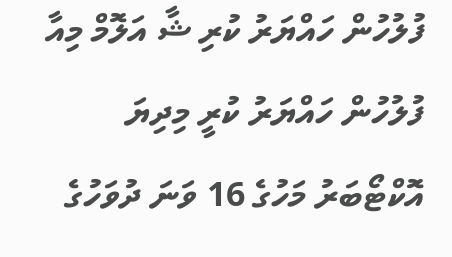ފުލުހުން ހައްޔަރު ކުރި ޝާ އަލޮމް މިއާ ފުލުހުން ހައްޔަރު ކުރީ މިދިޔަ އޮކްޓޯބަރު މަހުގެ 16 ވަނަ ދުވަހުގެ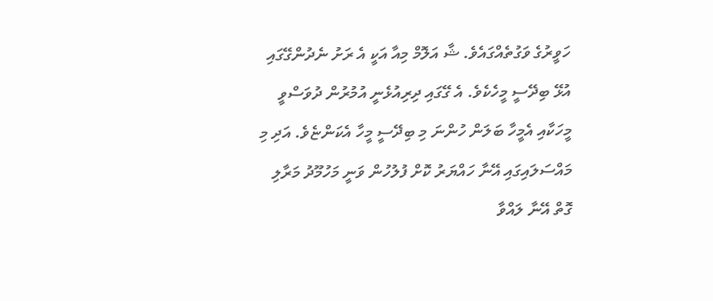ހަވީރުގެ ވަގުތެއްގައެވެ. ޝާ އަލޮމް މިއާ އަކީ އެ ރަށު ނެދުންގޭގައި އުޅޭ ބިދޭސީ މީހެކެވެ. އެ ގޭގައި ދިރިއުޅެނީ އުމުރުން ދުވަސްވީ މީހަކާއި އެމީހާ ބަލަން ހުންނަ މި ބިދޭސީ މީހާ އެކަންޏެވެ. އަދި މި މައްސަލައިގައި އޭނާ ހައްޔަރު ކޮށް ފުލުހުން ވަނީ މަހުމޫދު މަރާލި ގޮތް އޭނާ ލައްވާ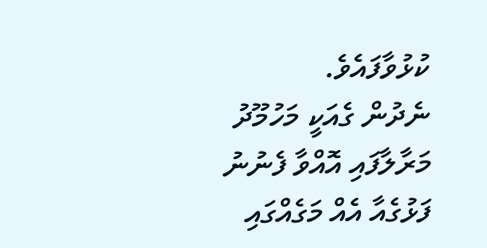ކުޅުވާފައެވެ.
ނެދުން ގެއަކީ މަހުމޫދު މަރާލާފައި އޮއްވާ ފެނުނު ފަޅުގެއާ އެއް މަގެއްގައި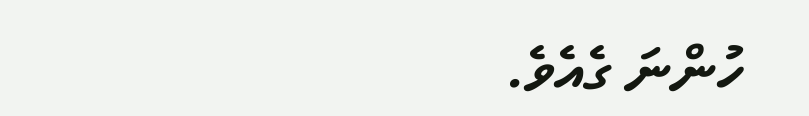ހުންނަ ގެއެވެ.